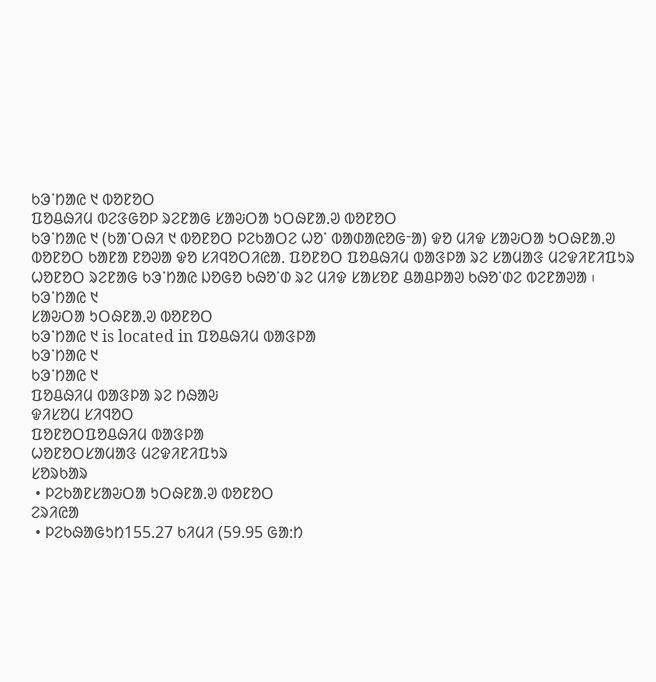ᱠᱳᱸᱴᱟᱭ ᱑ ᱵᱚᱱᱚᱛ
ᱯᱚᱪᱷᱤᱢ ᱵᱮᱝᱜᱚᱞ ᱨᱮᱱᱟᱜ ᱥᱟᱶᱛᱟ ᱩᱛᱷᱱᱟᱹᱣ ᱵᱚᱱᱚᱛ
ᱠᱳᱸᱴᱟᱭ ᱑ (ᱠᱟᱸᱛᱷᱤ ᱑ ᱵᱚᱱᱚᱛ ᱞᱮᱠᱟᱛᱮ ᱦᱚᱸ ᱵᱟᱰᱟᱭᱚᱜᱼᱟ) ᱫᱚ ᱢᱤᱫ ᱥᱟᱶᱛᱟ ᱩᱛᱷᱱᱟᱹᱣ ᱵᱚᱱᱚᱛ ᱠᱟᱱᱟ ᱱᱚᱣᱟ ᱫᱚ ᱥᱤᱧᱚᱛᱤᱭᱟᱹ ᱯᱚᱱᱚᱛ ᱯᱚᱪᱷᱤᱢ ᱵᱟᱝᱞᱟ ᱨᱮ ᱥᱟᱢᱟᱝ ᱢᱮᱫᱤᱱᱤᱯᱩᱨ ᱦᱚᱱᱚᱛ ᱨᱮᱱᱟᱜ ᱠᱳᱸᱴᱟᱭ ᱡᱚᱜᱚ ᱠᱷᱚᱸᱰ ᱨᱮ ᱢᱤᱫ ᱥᱟᱥᱚᱱ ᱪᱟᱪᱞᱟᱣ ᱠᱷᱚᱸᱰᱮ ᱵᱮᱱᱟᱣᱟ ᱾
ᱠᱳᱸᱴᱟᱭ ᱑
ᱥᱟᱶᱛᱟ ᱩᱛᱷᱱᱟᱹᱣ ᱵᱚᱱᱚᱛ
ᱠᱳᱸᱴᱟᱭ ᱑ is located in ᱯᱚᱪᱷᱤᱢ ᱵᱟᱝᱞᱟ
ᱠᱳᱸᱴᱟᱭ ᱑
ᱠᱳᱸᱴᱟᱭ ᱑
ᱯᱚᱪᱷᱤᱢ ᱵᱟᱝᱞᱟ ᱨᱮ ᱴᱷᱟᱶ
ᱫᱤᱥᱚᱢ ᱥᱤᱧᱚᱛ
ᱯᱚᱱᱚᱛᱯᱚᱪᱷᱤᱢ ᱵᱟᱝᱞᱟ
ᱦᱚᱱᱚᱛᱥᱟᱢᱟᱝ ᱢᱮᱫᱤᱱᱤᱯᱩᱨ
ᱥᱚᱨᱠᱟᱨ
 • ᱞᱮᱠᱟᱱᱥᱟᱶᱛᱟ ᱩᱛᱷᱱᱟᱹᱣ ᱵᱚᱱᱚᱛ
ᱮᱨᱤᱭᱟ
 • ᱞᱮᱠᱷᱟᱜᱩᱴ155.27 ᱠᱤᱢᱤ (59.95 ᱜᱟᱺᱴ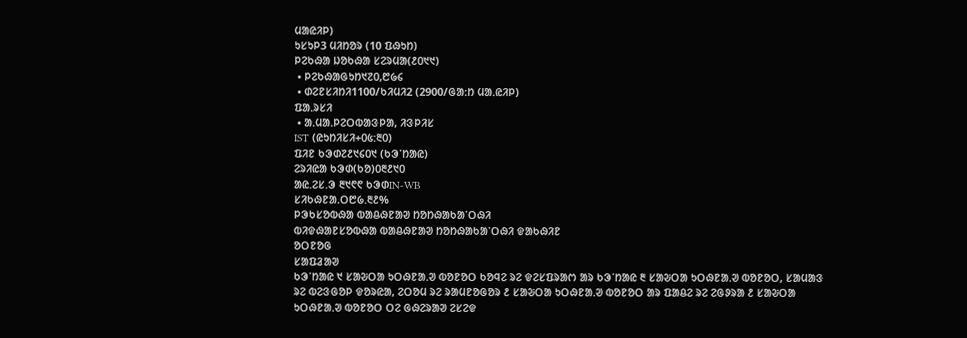ᱢᱟᱭᱤᱞ)
ᱩᱥᱩᱞ3 ᱢᱤᱴᱚᱨ (10 ᱯᱷᱩᱴ)
ᱞᱮᱠᱷᱟ ᱡᱚᱠᱷᱟ ᱥᱮᱨᱢᱟ(᱒᱐᱑᱑)
 • ᱞᱮᱠᱷᱟᱜᱩᱴ᱑᱗᱐,᱘᱙᱔
 • ᱰᱮᱱᱥᱤᱴᱤ1100/ᱠᱤᱢᱤ2 (2900/ᱜᱟᱺᱴ ᱢᱟᱹᱭᱤᱞ)
ᱯᱟᱹᱨᱥᱤ
 • ᱟᱹᱢᱟᱹᱞᱮᱛᱵᱟᱝᱞᱟ, ᱤᱝᱞᱤᱥ
IST (ᱭᱩᱴᱤᱥᱤ+᱐᱕:᱓᱐)
ᱯᱤᱱ ᱠᱳᱰ᱗᱒᱑᱔᱐᱑ (ᱠᱳᱸᱴᱟᱭ)
ᱮᱨᱤᱭᱟ ᱠᱳᱰ(ᱠᱚ)᱐᱓᱒᱑᱐
ᱟᱭ.ᱮᱥ.ᱳ ᱓᱑᱖᱖ ᱠᱳᱰIN-WB
ᱥᱤᱠᱷᱱᱟᱹᱛ᱘᱙.᱓᱒%
ᱞᱳᱠᱥᱚᱵᱷᱟ ᱵᱟᱪᱷᱱᱟᱣ ᱴᱚᱴᱷᱟᱠᱟᱸᱛᱷᱤ
ᱵᱤᱫᱷᱟᱱᱥᱚᱵᱷᱟ ᱵᱟᱪᱷᱱᱟᱣ ᱴᱚᱴᱷᱟᱠᱟᱸᱛᱷᱤ ᱫᱟᱠᱷᱤᱱ
ᱚᱛᱱᱚᱜ
ᱥᱟᱯᱲᱟᱣ
ᱠᱳᱸᱴᱟᱭ ᱑ ᱥᱟᱶᱛᱟ ᱩᱛᱷᱱᱟᱹᱣ ᱵᱚᱱᱚᱛ ᱠᱚᱧᱮ ᱨᱮ ᱫᱮᱥᱯᱨᱟᱬ ᱟᱨ ᱠᱳᱸᱴᱟᱭ ᱓ ᱥᱟᱶᱛᱟ ᱩᱛᱷᱱᱟᱹᱣ ᱵᱚᱱᱚᱛ, ᱥᱟᱢᱟᱝ ᱨᱮ ᱵᱮᱝᱜᱚᱞ ᱫᱚᱨᱭᱟ, ᱮᱛᱚᱢ ᱨᱮ ᱨᱟᱢᱱᱚᱜᱚᱨ ᱒ ᱥᱟᱶᱛᱟ ᱩᱛᱷᱱᱟᱹᱣ ᱵᱚᱱᱚᱛ ᱟᱨ ᱯᱟᱪᱮ ᱨᱮ ᱮᱜᱽᱨᱟ ᱒ ᱥᱟᱶᱛᱟ ᱩᱛᱷᱱᱟᱹᱣ ᱵᱚᱱᱚᱛ ᱛᱮ ᱜᱷᱮᱨᱟᱣ ᱮᱥᱮᱫ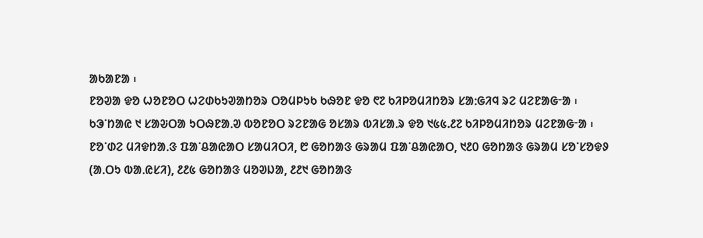ᱟᱠᱟᱱᱟ ᱾
ᱱᱚᱣᱟ ᱫᱚ ᱦᱚᱱᱚᱛ ᱦᱮᱰᱠᱩᱣᱟᱴᱚᱨ ᱛᱚᱢᱞᱩᱠ ᱠᱷᱚᱱ ᱫᱚ ᱖᱗ ᱠᱤᱞᱚᱢᱤᱴᱚᱨ ᱥᱟᱺᱜᱤᱧ ᱨᱮ ᱢᱮᱱᱟᱜᱼᱟ ᱾
ᱠᱳᱸᱴᱟᱭ ᱑ ᱥᱟᱶᱛᱟ ᱩᱛᱷᱱᱟᱹᱣ ᱵᱚᱱᱚᱛ ᱨᱮᱱᱟᱜ ᱚᱥᱟᱨ ᱵᱤᱥᱟᱹᱨ ᱫᱚ ᱑᱕᱕.᱒᱗ ᱠᱤᱞᱚᱢᱤᱴᱚᱨ ᱢᱮᱱᱟᱜᱼᱟ ᱾ ᱱᱚᱸᱰᱮ ᱢᱤᱫᱴᱟᱹᱝ ᱯᱟᱸᱪᱟᱭᱟᱛ ᱥᱟᱢᱤᱛᱤ, ᱘ ᱜᱚᱴᱟᱝ ᱜᱨᱟᱢ ᱯᱟᱸᱪᱟᱭᱟᱛ, ᱑᱒᱐ ᱜᱚᱴᱟᱝ ᱜᱨᱟᱢ ᱥᱚᱸᱥᱚᱫᱽ (ᱟᱹᱛᱩ ᱵᱟᱹᱭᱥᱤ), ᱒᱒᱕ ᱜᱚᱴᱟᱝ ᱢᱚᱣᱡᱟ, ᱒᱒᱑ ᱜᱚᱴᱟᱝ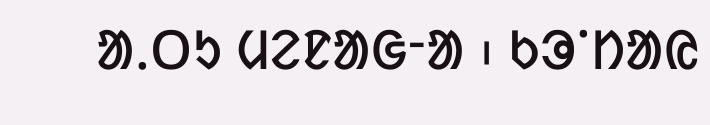ᱟᱹᱛᱩ ᱢᱮᱱᱟᱜᱼᱟ ᱾ ᱠᱳᱸᱴᱟᱭ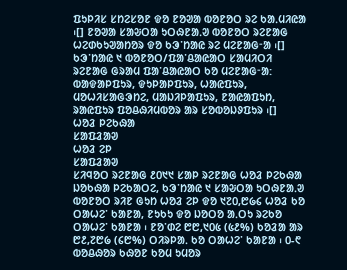ᱯᱩᱞᱤᱥ ᱥᱴᱮᱥᱚᱱ ᱫᱚ ᱱᱚᱣᱟ ᱵᱚᱱᱚᱛ ᱨᱮ ᱠᱟᱹᱢᱤᱭᱟ ᱾[] ᱱᱚᱣᱟ ᱥᱟᱶᱛᱟ ᱩᱛᱷᱱᱟᱹᱣ ᱵᱚᱱᱚᱛ ᱨᱮᱱᱟᱜ ᱦᱮᱰᱠᱩᱣᱟᱴᱚᱨ ᱫᱚ ᱠᱳᱸᱴᱟᱭ ᱨᱮ ᱢᱮᱱᱟᱜᱼᱟ ᱾[]
ᱠᱳᱸᱴᱟᱭ ᱑ ᱵᱚᱱᱚᱛ/ᱯᱟᱸᱪᱟᱭᱟᱛ ᱥᱟᱢᱤᱛᱤ ᱨᱮᱱᱟᱜ ᱜᱨᱟᱢ ᱯᱟᱸᱪᱟᱭᱟᱛ ᱠᱚ ᱢᱮᱱᱟᱜᱼᱟ: ᱵᱟᱫᱟᱞᱯᱩᱨ, ᱫᱩᱞᱟᱞᱯᱩᱨ, ᱦᱟᱭᱯᱩᱨ, ᱢᱚᱦᱤᱥᱟᱜᱳᱴᱮ, ᱢᱟᱡᱤᱞᱟᱯᱩᱨ, ᱱᱟᱭᱟᱯᱩᱴ, ᱨᱟᱭᱯᱩᱨ ᱯᱚᱪᱷᱤᱢᱵᱚᱨ ᱟᱨ ᱥᱚᱵᱚᱡᱽᱯᱩᱨ ᱾[]
ᱦᱚᱲ ᱞᱮᱠᱷᱟ
ᱥᱟᱯᱲᱟᱣ
ᱦᱚᱲ ᱮᱞ
ᱥᱟᱯᱲᱟᱣ
ᱥᱤᱧᱚᱛ ᱨᱮᱱᱟᱜ ᱒᱐᱑᱑ ᱥᱟᱞ ᱨᱮᱱᱟᱜ ᱦᱚᱲ ᱞᱮᱠᱷᱟ ᱡᱚᱠᱷᱟ ᱞᱮᱠᱟᱛᱮ, ᱠᱳᱸᱴᱟᱭ ᱑ ᱥᱟᱶᱛᱟ ᱩᱛᱷᱱᱟᱹᱣ ᱵᱚᱱᱚᱛ ᱨᱤᱱ ᱜᱩᱴ ᱦᱚᱲ ᱮᱞ ᱫᱚ ᱑᱗᱐,᱘᱙᱔ ᱦᱚᱲ ᱠᱚ ᱛᱟᱦᱮᱸ ᱠᱟᱱᱟ, ᱱᱩᱠᱩ ᱫᱚ ᱡᱚᱛᱚ ᱟᱹᱛᱩ ᱨᱮᱠᱚ ᱛᱟᱦᱮᱸ ᱠᱟᱱᱟ ᱾ ᱱᱚᱸᱰᱮ ᱘᱘,᱑᱐᱕ (᱕᱒%) ᱠᱚᱲᱟ ᱟᱨ ᱘᱒,᱗᱘᱙ (᱔᱘%) ᱛᱤᱨᱞᱟᱹ ᱠᱚ ᱛᱟᱦᱮᱸ ᱠᱟᱱᱟ ᱾ ᱐-᱖ ᱵᱚᱪᱷᱚᱨ ᱠᱷᱚᱱ ᱠᱚᱢ ᱩᱢᱚᱨ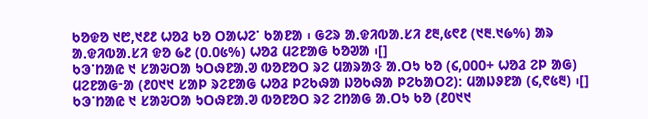ᱠᱚᱫᱚ ᱑᱘,᱑᱒᱒ ᱦᱚᱲ ᱠᱚ ᱛᱟᱦᱮᱸ ᱠᱟᱱᱟ ᱾ ᱜᱮᱨ ᱟᱹᱫᱤᱵᱟᱹᱥᱤ ᱒᱓,᱕᱖᱒ (᱑᱓.᱑᱙%) ᱟᱨ ᱟᱹᱫᱤᱵᱟᱹᱥᱤ ᱫᱚ ᱙᱒ (᱐.᱐᱕%) ᱦᱚᱲ ᱢᱮᱱᱟᱜ ᱠᱚᱣᱟ ᱾[]
ᱠᱳᱸᱴᱟᱭ ᱑ ᱥᱟᱶᱛᱟ ᱩᱛᱷᱱᱟᱹᱣ ᱵᱚᱱᱚᱛ ᱨᱮ ᱢᱟᱨᱟᱝ ᱟᱹᱛᱩ ᱠᱚ (᱔,᱐᱐᱐+ ᱦᱚᱲ ᱮᱞ ᱟᱜ) ᱢᱮᱱᱟᱜᱼᱟ (᱒᱐᱑᱑ ᱥᱟᱞ ᱨᱮᱱᱟᱜ ᱦᱚᱲ ᱞᱮᱠᱷᱟ ᱡᱚᱠᱷᱟ ᱞᱮᱠᱟᱛᱮ): ᱢᱟᱡᱽᱱᱟ (᱔,᱖᱕᱓) ᱾[]
ᱠᱳᱸᱴᱟᱭ ᱑ ᱥᱟᱶᱛᱟ ᱩᱛᱷᱱᱟᱹᱣ ᱵᱚᱱᱚᱛ ᱨᱮ ᱮᱴᱟᱜ ᱟᱹᱛᱩ ᱠᱚ (᱒᱐᱑᱑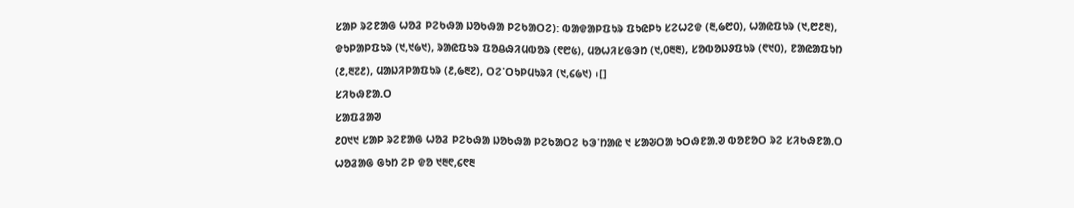ᱥᱟᱞ ᱨᱮᱱᱟᱜ ᱦᱚᱲ ᱞᱮᱠᱷᱟ ᱡᱚᱠᱷᱟ ᱞᱮᱠᱟᱛᱮ): ᱵᱟᱫᱟᱞᱯᱩᱨ ᱯᱩᱭᱞᱩ ᱥᱮᱦᱮᱫ (᱓,᱙᱘᱐), ᱦᱟᱭᱯᱩᱨ (᱑,᱘᱒᱓), ᱫᱩᱞᱟᱞᱯᱩᱨ (᱑,᱑᱙᱑), ᱨᱟᱭᱯᱩᱨ ᱯᱚᱪᱷᱤᱢᱵᱚᱨ (᱖᱘᱕), ᱢᱚᱦᱤᱥᱜᱳᱴ (᱑,᱐᱓᱓), ᱥᱚᱵᱚᱡᱽᱯᱩᱨ (᱖᱑᱐), ᱱᱟᱭᱟᱯᱩᱴ (᱒,᱓᱗᱒), ᱢᱟᱡᱤᱞᱟᱯᱩᱨ (᱒,᱙᱓᱗), ᱛᱮᱸᱛᱩᱞᱢᱩᱨᱤ (᱑,᱔᱙᱑) ᱾[]
ᱥᱤᱠᱷᱱᱟᱹᱛ
ᱥᱟᱯᱲᱟᱣ
᱒᱐᱑᱑ ᱥᱟᱞ ᱨᱮᱱᱟᱜ ᱦᱚᱲ ᱞᱮᱠᱷᱟ ᱡᱚᱠᱷᱟ ᱞᱮᱠᱟᱛᱮ ᱠᱳᱸᱴᱟᱭ ᱑ ᱥᱟᱶᱛᱟ ᱩᱛᱷᱱᱟᱹᱣ ᱵᱚᱱᱚᱛ ᱨᱮ ᱥᱤᱠᱷᱱᱟᱹᱛ ᱦᱚᱲᱟᱜ ᱜᱩᱴ ᱮᱞ ᱫᱚ ᱑᱓᱖,᱔᱖᱓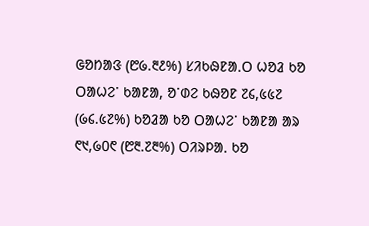ᱜᱚᱴᱟᱝ (᱘᱙.᱓᱒%) ᱥᱤᱠᱷᱱᱟᱹᱛ ᱦᱚᱲ ᱠᱚ ᱛᱟᱦᱮᱸ ᱠᱟᱱᱟ, ᱚᱸᱰᱮ ᱠᱷᱚᱱ ᱗᱔,᱕᱕᱗ (᱙᱔.᱕᱗%) ᱠᱚᱲᱟ ᱠᱚ ᱛᱟᱦᱮᱸ ᱠᱟᱱᱟ ᱟᱨ ᱖᱑,᱙᱐᱖ (᱘᱓.᱗᱓%) ᱛᱤᱨᱞᱟᱹ ᱠᱚ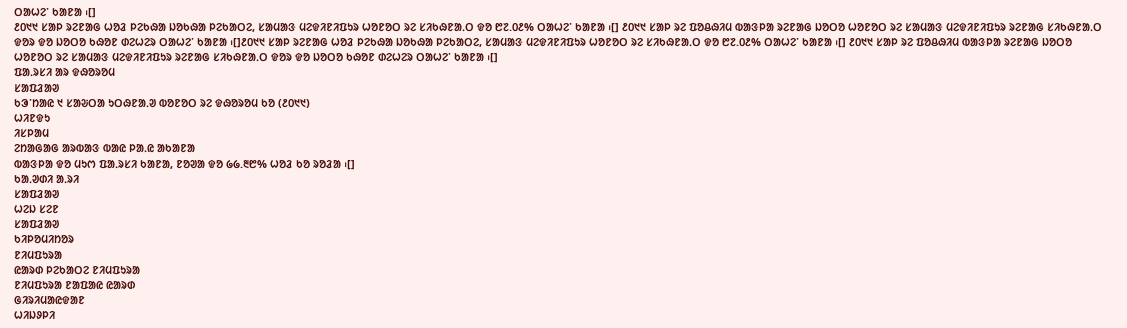ᱛᱟᱦᱮᱸ ᱠᱟᱱᱟ ᱾[]
᱒᱐᱑᱑ ᱥᱟᱞ ᱨᱮᱱᱟᱜ ᱦᱚᱲ ᱞᱮᱠᱷᱟ ᱡᱚᱠᱷᱟ ᱞᱮᱠᱟᱛᱮ, ᱥᱟᱢᱟᱝ ᱢᱮᱫᱤᱱᱤᱯᱩᱨ ᱦᱚᱱᱚᱛ ᱨᱮ ᱥᱤᱠᱷᱱᱟᱹᱛ ᱫᱚ ᱘᱗.᱐᱒% ᱛᱟᱦᱮᱸ ᱠᱟᱱᱟ ᱾[] ᱒᱐᱑᱑ ᱥᱟᱞ ᱨᱮ ᱯᱚᱪᱷᱤᱢ ᱵᱟᱝᱞᱟ ᱨᱮᱱᱟᱜ ᱡᱚᱛᱚ ᱦᱚᱱᱚᱛ ᱨᱮ ᱥᱟᱢᱟᱝ ᱢᱮᱫᱤᱱᱤᱯᱩᱨ ᱨᱮᱱᱟᱜ ᱥᱤᱠᱷᱱᱟᱹᱛ ᱫᱚᱨ ᱫᱚ ᱡᱚᱛᱚ ᱠᱷᱚᱱ ᱰᱮᱦᱮᱨ ᱛᱟᱦᱮᱸ ᱠᱟᱱᱟ ᱾[]᱒᱐᱑᱑ ᱥᱟᱞ ᱨᱮᱱᱟᱜ ᱦᱚᱲ ᱞᱮᱠᱷᱟ ᱡᱚᱠᱷᱟ ᱞᱮᱠᱟᱛᱮ, ᱥᱟᱢᱟᱝ ᱢᱮᱫᱤᱱᱤᱯᱩᱨ ᱦᱚᱱᱚᱛ ᱨᱮ ᱥᱤᱠᱷᱱᱟᱹᱛ ᱫᱚ ᱘᱗.᱐᱒% ᱛᱟᱦᱮᱸ ᱠᱟᱱᱟ ᱾[] ᱒᱐᱑᱑ ᱥᱟᱞ ᱨᱮ ᱯᱚᱪᱷᱤᱢ ᱵᱟᱝᱞᱟ ᱨᱮᱱᱟᱜ ᱡᱚᱛᱚ ᱦᱚᱱᱚᱛ ᱨᱮ ᱥᱟᱢᱟᱝ ᱢᱮᱫᱤᱱᱤᱯᱩᱨ ᱨᱮᱱᱟᱜ ᱥᱤᱠᱷᱱᱟᱹᱛ ᱫᱚᱨ ᱫᱚ ᱡᱚᱛᱚ ᱠᱷᱚᱱ ᱰᱮᱦᱮᱨ ᱛᱟᱦᱮᱸ ᱠᱟᱱᱟ ᱾[]
ᱯᱟᱹᱨᱥᱤ ᱟᱨ ᱫᱷᱚᱨᱚᱢ
ᱥᱟᱯᱲᱟᱣ
ᱠᱳᱸᱴᱟᱭ ᱑ ᱥᱟᱶᱛᱟ ᱩᱛᱷᱱᱟᱹᱣ ᱵᱚᱱᱚᱛ ᱨᱮ ᱫᱷᱚᱨᱚᱢ ᱠᱚ (᱒᱐᱑᱑)
ᱦᱤᱱᱫᱩ
ᱤᱥᱞᱟᱢ
ᱮᱴᱟᱜᱟᱜ ᱟᱨᱵᱟᱝ ᱵᱟᱭ ᱞᱟᱹᱭ ᱟᱠᱟᱱᱟ
ᱵᱟᱝᱞᱟ ᱫᱚ ᱢᱩᱬ ᱯᱟᱹᱨᱥᱤ ᱠᱟᱱᱟ, ᱱᱚᱣᱟ ᱫᱚ ᱙᱙.᱓᱘% ᱦᱚᱲ ᱠᱚ ᱨᱚᱲᱟ ᱾[]
ᱠᱟᱹᱣᱰᱤ ᱟᱹᱨᱤ
ᱥᱟᱯᱲᱟᱣ
ᱦᱮᱡ ᱥᱮᱱ
ᱥᱟᱯᱲᱟᱣ
ᱠᱤᱞᱚᱢᱤᱴᱚᱨ
ᱱᱤᱢᱯᱩᱨᱟ
ᱭᱟᱨᱰ ᱞᱮᱠᱟᱛᱮ ᱱᱤᱢᱯᱩᱨᱟ
ᱱᱤᱢᱯᱩᱨᱟ ᱱᱟᱯᱟᱭ ᱭᱟᱨᱰ
ᱜᱤᱨᱤᱢᱟᱭᱫᱟᱱ
ᱦᱤᱡᱽᱞᱤ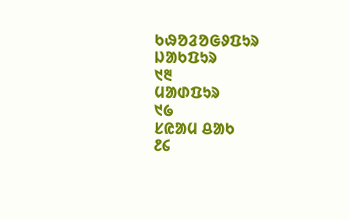ᱠᱷᱚᱲᱚᱜᱽᱯᱩᱨ
ᱡᱟᱠᱯᱩᱨ
᱑᱓
ᱢᱟᱰᱯᱩᱨ
᱑᱙
ᱥᱭᱟᱢ ᱪᱟᱠ
᱒᱔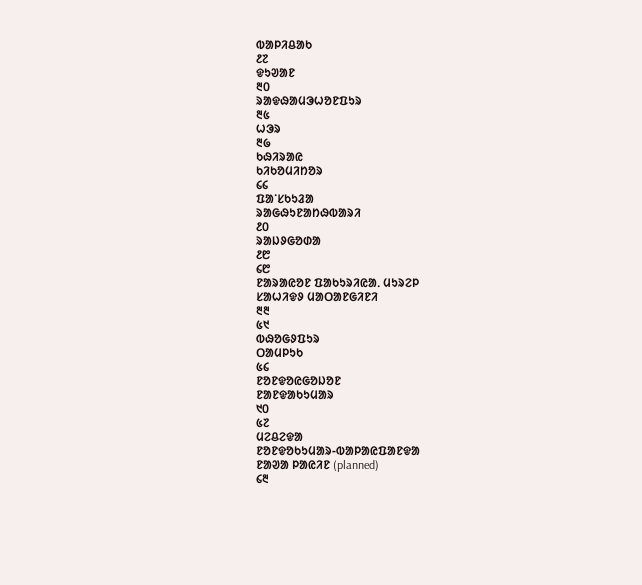ᱵᱟᱞᱤᱪᱟᱠ
᱒᱗
ᱫᱩᱣᱟᱱ
᱓᱐
ᱨᱟᱫᱷᱟᱢᱳᱦᱚᱱᱯᱩᱨ
᱓᱕
ᱦᱳᱨ
᱓᱙
ᱠᱷᱤᱨᱟᱭ
ᱠᱤᱠᱚᱢᱤᱴᱚᱨ
᱔᱔
ᱯᱟᱸᱥᱠᱩᱲᱟ
ᱨᱟᱜᱷᱩᱱᱟᱴᱷᱵᱟᱨᱤ
᱒᱐
ᱨᱟᱡᱽᱜᱚᱰᱟ
᱒᱘
᱔᱘
ᱱᱟᱨᱟᱭᱚᱱ ᱯᱟᱠᱩᱨᱤᱭᱟᱹ ᱢᱩᱨᱮᱞ
ᱥᱟᱦᱤᱫᱽ ᱢᱟᱛᱟᱱᱜᱤᱱᱤ
᱓᱓
᱕᱑
ᱵᱷᱚᱜᱽᱯᱩᱨ
ᱛᱟᱢᱞᱩᱠ
᱕᱔
ᱱᱚᱱᱫᱚᱭᱜᱚᱡᱚᱱ
ᱱᱟᱱᱫᱟᱠᱩᱢᱟᱨ
᱑᱐
᱕᱗
ᱢᱮᱪᱮᱫᱟ
ᱱᱚᱱᱫᱚᱠᱩᱢᱟᱨ-ᱵᱟᱞᱟᱭᱯᱟᱱᱫᱟ
ᱱᱟᱣᱟ ᱞᱟᱭᱤᱱ (planned)
᱔᱓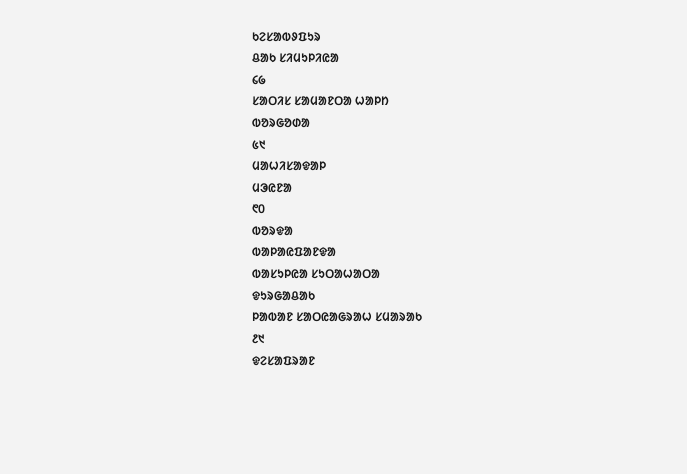ᱠᱮᱥᱟᱵᱽᱯᱩᱨ
ᱪᱟᱠ ᱥᱤᱢᱩᱞᱤᱭᱟ
᱔᱙
ᱥᱟᱛᱤᱥ ᱥᱟᱢᱟᱱᱛᱟ ᱦᱟᱞᱴ
ᱵᱚᱨᱜᱚᱰᱟ
᱕᱑
ᱢᱟᱦᱤᱥᱟᱫᱟᱞ
ᱢᱳᱭᱱᱟ
᱖᱐
ᱵᱚᱨᱫᱟ
ᱵᱟᱞᱟᱭᱯᱟᱱᱫᱟ
ᱵᱟᱥᱩᱞᱭᱟ ᱥᱩᱛᱟᱦᱟᱛᱟ
ᱫᱩᱨᱜᱟᱪᱟᱠ
ᱞᱟᱵᱟᱱ ᱥᱟᱛᱭᱟᱜᱨᱟᱦ ᱥᱢᱟᱨᱟᱠ
᱒᱑
ᱫᱮᱥᱟᱯᱨᱟᱱ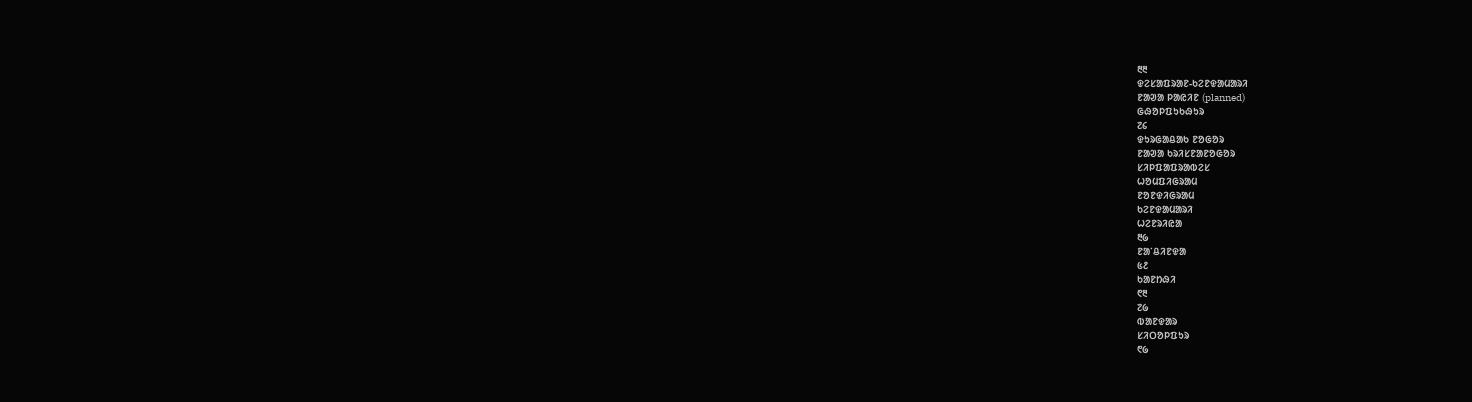᱓᱓
ᱫᱮᱥᱟᱯᱨᱟᱱ-ᱠᱮᱱᱫᱟᱢᱟᱨᱤ
ᱱᱟᱣᱟ ᱞᱟᱭᱤᱱ (planned)
ᱜᱷᱚᱞᱯᱩᱠᱷᱩᱨ
᱗᱔
ᱫᱩᱨᱜᱟᱪᱟᱠ ᱱᱚᱜᱚᱨ
ᱱᱟᱣᱟ ᱠᱨᱤᱥᱱᱟᱱᱚᱜᱚᱨ
ᱥᱤᱞᱯᱟᱯᱨᱟᱵᱮᱥ
ᱦᱚᱢᱯᱤᱜᱨᱟᱢ
ᱱᱚᱱᱫᱤᱜᱨᱟᱢ
ᱠᱮᱱᱫᱟᱢᱟᱨᱤ
ᱦᱮᱱᱨᱤᱭᱟ
᱓᱙
ᱱᱟᱸᱪᱤᱱᱫᱟ
᱕᱒
ᱠᱟᱱᱴᱷᱤ
᱖᱓
᱗᱙
ᱵᱟᱱᱫᱟᱨ
ᱥᱤᱛᱚᱞᱯᱩᱨ
᱖᱙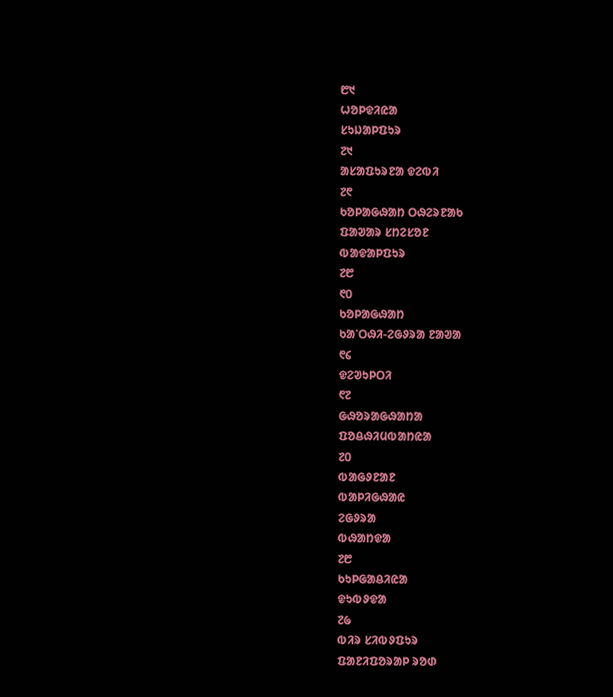᱘᱑
ᱦᱚᱞᱫᱤᱭᱟ
ᱥᱩᱡᱟᱞᱯᱩᱨ
᱗᱑
ᱟᱥᱟᱯᱩᱨᱱᱟ ᱫᱮᱵᱤ
᱗᱖
ᱠᱚᱞᱟᱜᱷᱟᱴ ᱛᱷᱮᱨᱱᱟᱠ
ᱯᱟᱣᱟᱨ ᱥᱴᱮᱥᱚᱱ
ᱵᱟᱫᱟᱞᱯᱩᱨ
᱗᱘
᱖᱐
ᱠᱚᱞᱟᱜᱷᱟᱴ
ᱠᱟᱸᱛᱷᱤ-ᱮᱜᱽᱨᱟ ᱱᱟᱣᱟ
᱖᱔
ᱫᱮᱣᱩᱞᱛᱤ
᱖᱗
ᱜᱷᱚᱨᱟᱜᱷᱟᱴᱟ
ᱯᱚᱪᱷᱤᱢᱵᱟᱴᱭᱟ
᱗᱐
ᱵᱟᱜᱽᱱᱟᱱ
ᱵᱟᱞᱤᱜᱷᱟᱭ
ᱮᱜᱽᱨᱟ
ᱵᱷᱟᱴᱫᱟ
᱗᱘
ᱠᱩᱞᱜᱟᱪᱤᱭᱟ
ᱫᱩᱵᱽᱫᱟ
᱗᱙
ᱵᱤᱨ ᱥᱤᱵᱽᱯᱩᱨ
ᱯᱟᱱᱤᱯᱚᱨᱟᱞ ᱨᱚᱰ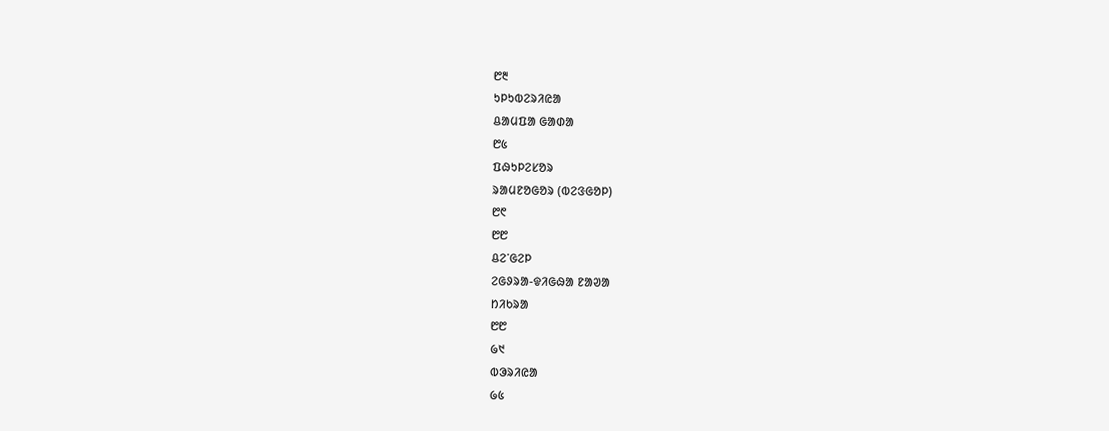᱘᱓
ᱩᱞᱩᱵᱮᱨᱤᱭᱟ
ᱪᱟᱢᱯᱟ ᱜᱟᱰᱟ
᱘᱕
ᱯᱷᱩᱞᱮᱥᱚᱨ
ᱨᱟᱢᱱᱚᱜᱚᱨ (ᱵᱮᱝᱜᱚᱞ)
᱘᱖
᱘᱘
ᱪᱮᱸᱜᱮᱞ
ᱮᱜᱽᱨᱟ-ᱫᱤᱜᱷᱟ ᱱᱟᱣᱟ
ᱴᱤᱠᱨᱟ
᱘᱘
᱙᱑
ᱵᱳᱨᱤᱭᱟ
᱙᱕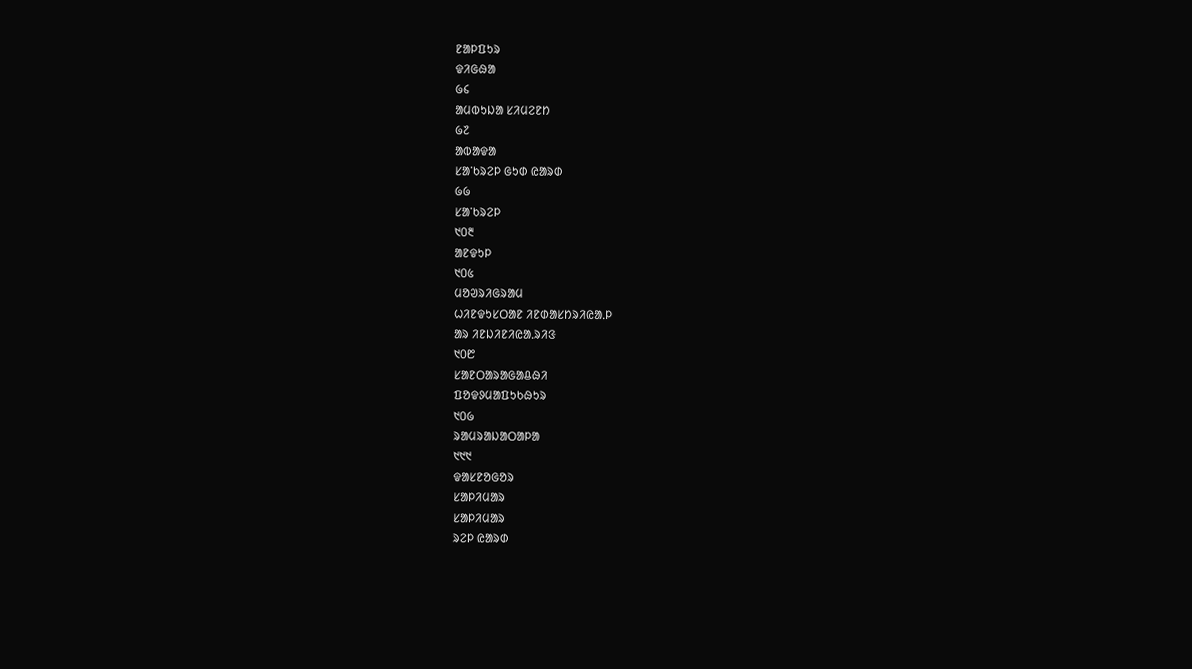ᱱᱟᱞᱯᱩᱨ
ᱫᱤᱜᱷᱟ
᱙᱔
ᱟᱢᱵᱩᱡᱟ ᱥᱤᱢᱮᱱᱴ
᱙᱗
ᱟᱵᱟᱫᱟ
ᱥᱟᱸᱠᱨᱮᱞ ᱜᱩᱰ ᱭᱟᱨᱰ
᱙᱙
ᱥᱟᱸᱠᱨᱮᱞ
᱑᱐᱓
ᱟᱱᱫᱩᱞ
᱑᱐᱕
ᱢᱚᱣᱨᱤᱜᱨᱟᱢ
ᱦᱤᱱᱫᱩᱥᱛᱟᱱ ᱤᱱᱰᱟᱥᱴᱨᱤᱭᱟᱹᱞ
ᱟᱨ ᱤᱱᱡᱤᱱᱤᱭᱟᱹᱨᱤᱝ
᱑᱐᱘
ᱥᱟᱱᱛᱟᱨᱟᱜᱟᱪᱷᱤ
ᱯᱚᱫᱽᱢᱟᱯᱩᱠᱷᱩᱨ
᱑᱐᱙
ᱨᱟᱢᱨᱟᱡᱟᱛᱟᱞᱟ
᱑᱑᱑
ᱫᱟᱥᱱᱚᱜᱚᱨ
ᱥᱟᱞᱤᱢᱟᱨ
ᱥᱟᱞᱤᱢᱟᱨ
ᱨᱮᱞ ᱭᱟᱨᱰ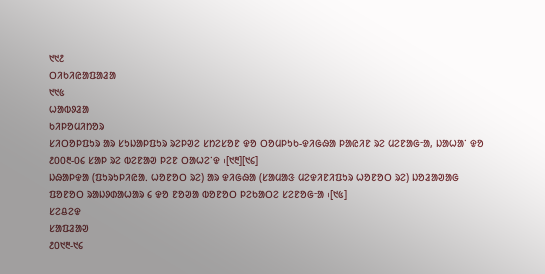᱑᱑᱒
ᱛᱤᱠᱤᱭᱟᱯᱟᱲᱟ
᱑᱑᱕
ᱦᱟᱵᱽᱲᱟ
ᱠᱤᱞᱚᱢᱤᱴᱚᱨ
ᱥᱤᱛᱚᱞᱯᱩᱨ ᱟᱨ ᱥᱩᱡᱟᱞᱯᱩᱨ ᱨᱮᱞᱣᱮ ᱥᱴᱮᱥᱚᱱ ᱫᱚ ᱛᱚᱢᱞᱩᱠ-ᱫᱤᱜᱷᱟ ᱞᱟᱭᱤᱱ ᱨᱮ ᱢᱮᱱᱟᱜᱼᱟ, ᱡᱟᱦᱟᱸ ᱫᱚ ᱒᱐᱐᱓-᱐᱔ ᱥᱟᱞ ᱨᱮ ᱵᱮᱱᱟᱣ ᱞᱮᱱ ᱛᱟᱦᱮᱸᱫ ᱾[᱑᱓][᱑᱔]
ᱡᱷᱟᱞᱫᱟ (ᱯᱩᱨᱩᱞᱤᱭᱟᱹ ᱦᱚᱱᱚᱛ ᱨᱮ) ᱟᱨ ᱫᱤᱜᱷᱟ (ᱥᱟᱢᱟᱝ ᱢᱮᱫᱤᱱᱤᱯᱩᱨ ᱦᱚᱱᱚᱛ ᱨᱮ) ᱡᱚᱲᱟᱣᱟᱜ ᱯᱚᱱᱚᱛ ᱨᱟᱡᱽᱰᱟᱦᱟᱨ ᱔ ᱫᱚ ᱱᱚᱣᱟ ᱵᱚᱱᱚᱛ ᱞᱮᱠᱟᱛᱮ ᱥᱮᱱᱚᱜᱼᱟ ᱾[᱑᱕]
ᱥᱮᱪᱮᱫ
ᱥᱟᱯᱲᱟᱣ
᱒᱐᱑᱓-᱑᱔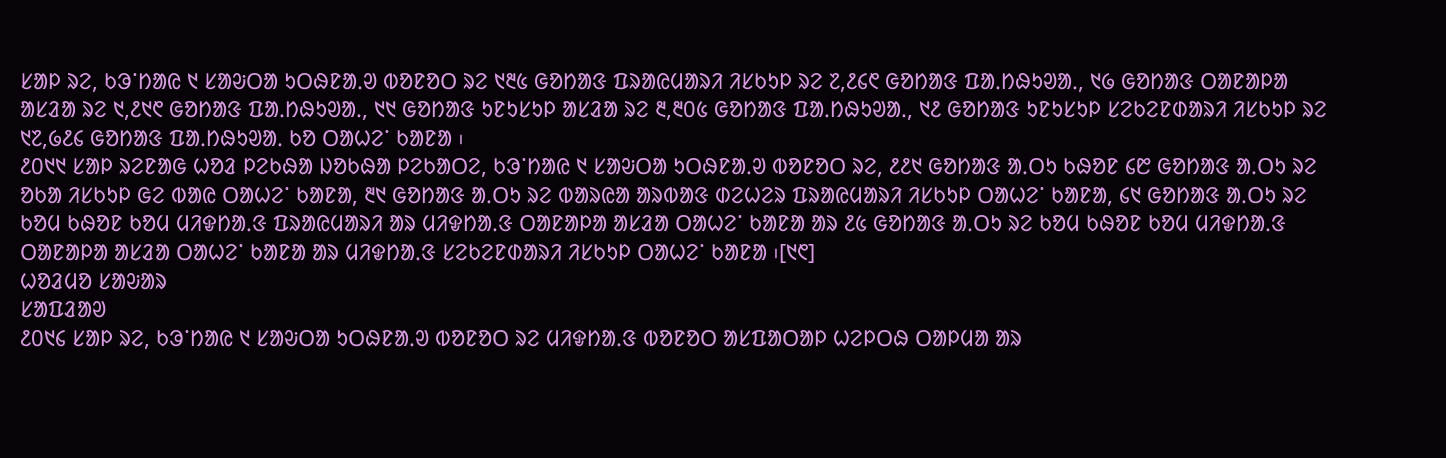ᱥᱟᱞ ᱨᱮ, ᱠᱳᱸᱴᱟᱭ ᱑ ᱥᱟᱶᱛᱟ ᱩᱛᱷᱱᱟᱹᱣ ᱵᱚᱱᱚᱛ ᱨᱮ ᱑᱓᱕ ᱜᱚᱴᱟᱝ ᱯᱨᱟᱭᱢᱟᱨᱤ ᱤᱥᱠᱩᱞ ᱨᱮ ᱗,᱒᱔᱖ ᱜᱚᱴᱟᱝ ᱯᱟᱹᱴᱷᱩᱣᱟᱹ, ᱑᱙ ᱜᱚᱴᱟᱝ ᱛᱟᱱᱟᱞᱟ ᱟᱥᱲᱟ ᱨᱮ ᱑,᱒᱑᱖ ᱜᱚᱴᱟᱝ ᱯᱟᱹᱴᱷᱩᱣᱟᱹ, ᱑᱑ ᱜᱚᱴᱟᱝ ᱩᱱᱩᱥᱩᱞ ᱟᱥᱲᱟ ᱨᱮ ᱓,᱓᱐᱕ ᱜᱚᱴᱟᱝ ᱯᱟᱹᱴᱷᱩᱣᱟᱹ, ᱑᱒ ᱜᱚᱴᱟᱝ ᱩᱱᱩᱥᱩᱞ ᱥᱮᱠᱮᱱᱰᱟᱨᱤ ᱤᱥᱠᱩᱞ ᱨᱮ ᱑᱗,᱙᱒᱔ ᱜᱚᱴᱟᱝ ᱯᱟᱹᱴᱷᱩᱣᱟᱹ ᱠᱚ ᱛᱟᱦᱮᱸ ᱠᱟᱱᱟ ᱾
᱒᱐᱑᱑ ᱥᱟᱞ ᱨᱮᱱᱟᱜ ᱦᱚᱲ ᱞᱮᱠᱷᱟ ᱡᱚᱠᱷᱟ ᱞᱮᱠᱟᱛᱮ, ᱠᱳᱸᱴᱟᱭ ᱑ ᱥᱟᱶᱛᱟ ᱩᱛᱷᱱᱟᱹᱣ ᱵᱚᱱᱚᱛ ᱨᱮ, ᱒᱒᱑ ᱜᱚᱴᱟᱝ ᱟᱹᱛᱩ ᱠᱷᱚᱱ ᱔᱘ ᱜᱚᱴᱟᱝ ᱟᱹᱛᱩ ᱨᱮ ᱚᱠᱟ ᱤᱥᱠᱩᱞ ᱜᱮ ᱵᱟᱭ ᱛᱟᱦᱮᱸ ᱠᱟᱱᱟ, ᱓᱑ ᱜᱚᱴᱟᱝ ᱟᱹᱛᱩ ᱨᱮ ᱵᱟᱨᱭᱟ ᱟᱨᱵᱟᱝ ᱰᱮᱦᱮᱨ ᱯᱨᱟᱭᱢᱟᱨᱤ ᱤᱥᱠᱩᱞ ᱛᱟᱦᱮᱸ ᱠᱟᱱᱟ, ᱔᱑ ᱜᱚᱴᱟᱝ ᱟᱹᱛᱩ ᱨᱮ ᱠᱚᱢ ᱠᱷᱚᱱ ᱠᱚᱢ ᱢᱤᱫᱴᱟᱹᱝ ᱯᱨᱟᱭᱢᱟᱨᱤ ᱟᱨ ᱢᱤᱫᱴᱟᱹᱝ ᱛᱟᱱᱟᱞᱟ ᱟᱥᱲᱟ ᱛᱟᱦᱮᱸ ᱠᱟᱱᱟ ᱟᱨ ᱒᱕ ᱜᱚᱴᱟᱝ ᱟᱹᱛᱩ ᱨᱮ ᱠᱚᱢ ᱠᱷᱚᱱ ᱠᱚᱢ ᱢᱤᱫᱴᱟᱹᱝ ᱛᱟᱱᱟᱞᱟ ᱟᱥᱲᱟ ᱛᱟᱦᱮᱸ ᱠᱟᱱᱟ ᱟᱨ ᱢᱤᱫᱴᱟᱹᱝ ᱥᱮᱠᱮᱱᱰᱟᱨᱤ ᱤᱥᱠᱩᱞ ᱛᱟᱦᱮᱸ ᱠᱟᱱᱟ ᱾[᱑᱖]
ᱦᱚᱲᱢᱚ ᱥᱟᱶᱟᱨ
ᱥᱟᱯᱲᱟᱣ
᱒᱐᱑᱔ ᱥᱟᱞ ᱨᱮ, ᱠᱳᱸᱴᱟᱭ ᱑ ᱥᱟᱶᱛᱟ ᱩᱛᱷᱱᱟᱹᱣ ᱵᱚᱱᱚᱛ ᱨᱮ ᱢᱤᱫᱴᱟᱹᱝ ᱵᱚᱱᱚᱛ ᱟᱥᱯᱟᱛᱟᱞ ᱦᱮᱞᱛᱷ ᱛᱟᱞᱢᱟ ᱟᱨ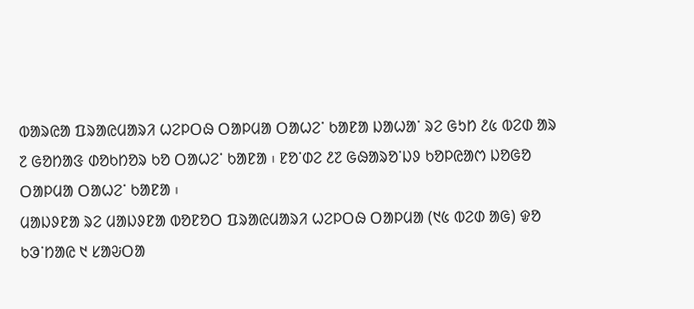ᱵᱟᱨᱭᱟ ᱯᱨᱟᱭᱢᱟᱨᱤ ᱦᱮᱞᱛᱷ ᱛᱟᱞᱢᱟ ᱛᱟᱦᱮᱸ ᱠᱟᱱᱟ ᱡᱟᱦᱟᱸ ᱨᱮ ᱜᱩᱴ ᱒᱕ ᱵᱮᱰ ᱟᱨ ᱗ ᱜᱚᱴᱟᱝ ᱰᱚᱠᱴᱚᱨ ᱠᱚ ᱛᱟᱦᱮᱸ ᱠᱟᱱᱟ ᱾ ᱱᱚᱸᱰᱮ ᱒᱗ ᱜᱷᱟᱨᱚᱸᱡᱽ ᱠᱚᱞᱭᱟᱬ ᱡᱚᱜᱚ ᱛᱟᱞᱢᱟ ᱛᱟᱦᱮᱸ ᱠᱟᱱᱟ ᱾
ᱢᱟᱡᱽᱱᱟ ᱨᱮ ᱢᱟᱡᱽᱱᱟ ᱵᱚᱱᱚᱛ ᱯᱨᱟᱭᱢᱟᱨᱤ ᱦᱮᱞᱛᱷ ᱛᱟᱞᱢᱟ (᱑᱕ ᱵᱮᱰ ᱟᱜ) ᱫᱚ ᱠᱳᱸᱴᱟᱭ ᱑ ᱥᱟᱶᱛᱟ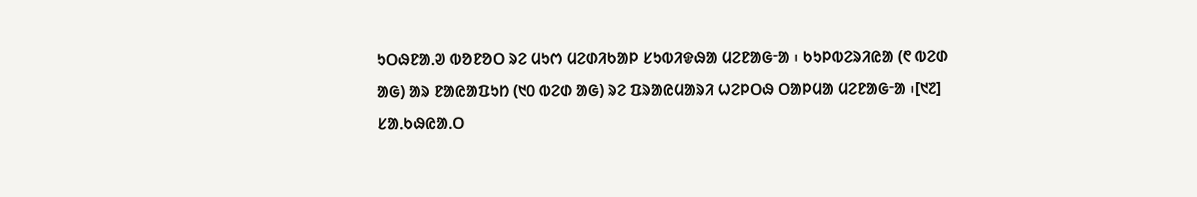ᱩᱛᱷᱱᱟᱹᱣ ᱵᱚᱱᱚᱛ ᱨᱮ ᱢᱩᱬ ᱢᱮᱰᱤᱠᱟᱞ ᱥᱩᱵᱤᱫᱷᱟ ᱢᱮᱱᱟᱜᱼᱟ ᱾ ᱠᱩᱞᱵᱮᱨᱤᱭᱟ (᱖ ᱵᱮᱰ ᱟᱜ) ᱟᱨ ᱱᱟᱭᱟᱯᱩᱴ (᱑᱐ ᱵᱮᱰ ᱟᱜ) ᱨᱮ ᱯᱨᱟᱭᱢᱟᱨᱤ ᱦᱮᱞᱛᱷ ᱛᱟᱞᱢᱟ ᱢᱮᱱᱟᱜᱼᱟ ᱾[᱑᱗]
ᱥᱟᱹᱠᱷᱭᱟᱹᱛ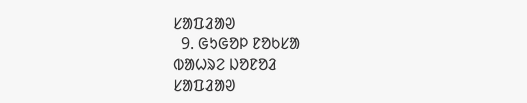ᱥᱟᱯᱲᱟᱣ
  9. ᱜᱩᱜᱚᱞ ᱱᱚᱠᱥᱟ
ᱵᱟᱦᱨᱮ ᱡᱚᱱᱚᱲ
ᱥᱟᱯᱲᱟᱣ